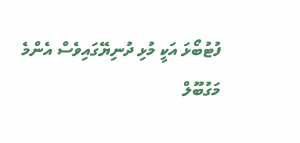ފުޓުބޯޅަ އަކީ މުޅި ދުނިޔޭގައިވެސް އެންމެ މަގުބޫލް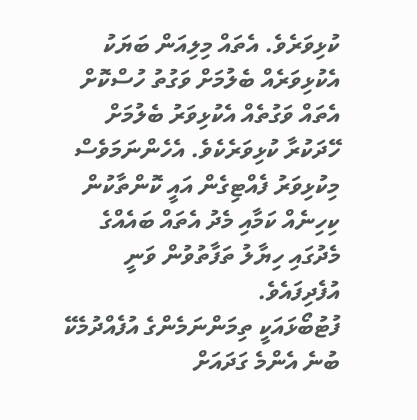ކުޅިވަރެވެ. އެތައް މިލިއަން ބަޔަކު އެކުޅިވަރެއް ބެލުމަށް ވަގުތު ހުސްކޮށް އެތައް ވަގުތެއް އެކުޅިވަރު ބެލުމަށް ހޭދަކުރާ ކުޅިވަރެކެވެ. އެހެންނަމަވެސް މިކުޅިވަރު ފެއްޓިގެން އައީ ކޮންތާކުން ކިހިނެއް ކަމާއި މެދު އެތައް ބައެއްގެ މެދުގައި ހިޔާލު ތަފާތުވުން ވަނީ އުފެދިފައެވެ.
ފުޓުބޯޅައަކީ ތިމަންނަމެންގެ އުފެއްދުމެކޭ ބުނެ އެންމެ ގަދައަށް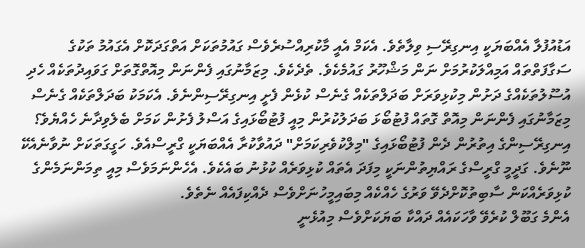އަޑުއުފުލާ އެއްބަޔަކީ އިނގިރޭސި ވިލާތެވެ. އެކަމް އެއީ މާކުރިއްސުރެވެސް ގައުމުތަކަށް އަތްގަދަކޮށް އެގައުމު ތަކުގެ ސަގާފަތްތައް އަމިއްލަކުރުމަށް ނަން މަޝްހޫރު ގައުމެކެވެ. ތެދެކެވެ. މިޒަމާނުގައި ފެންނަން މިއޮތްގޮތަށް ގަވައިދުތަކެއް ހެދި އުސޫލުތަކެއްގެ ދަށުން މިކުޅިވަރަށް ބަދަލްތަކެއް ގެނެސް ކުޅެން ފެށީ އިނގިރޭސިންނެވެ. އެކަމަކު ބަދަލްތަކެއް ގެނެސް މިޒަމާނުގައި ފެންނަން މިއޮތް ގޮތައް ފުޓުބޯޅަ ބަދަލުކުރުން މިއީ ފުޓުބޯޅައިގެ އަސްލު ފެށުން ކަމަށް ބެލެވިދާނެ ހެއްޔެވެ؟
އިނގިރޭސިންގެ އިތުރުން ދެން ފުޓުބޯޅައިގެ "މިލްކުވެރިކަމަށް" ދައުވާކުރާ އެއްބަޔަކީ ގްރީސްއެވެ. ހަގީގަތަކަށް ނުވާނެއެކޭ ނޫނެވެ. ގަދީމީ ގްރީސްގެ ރައްޔިތުންނަކީ މިފަދަ އެތައް ކުޅިވަރެއް ކުޅުނު ބައެކެވެ. އެހެންނަމަވެސް މިއީ ތިމަންނަމެންގެ ކުޅިވަރެއްކަން ސާބިތުކޮށްދެވޭ ވަރުގެ ހެއްކެއް މިބައިމީހުނަށްވެސް ދެއްކިފައެއް ނެތެވެ.
އެންމެ ގަބޫލް ކުރެވޭ ވާހަކައެއް ދައްކާ ބަޔަކަށްވެސް މިއުޅެނީ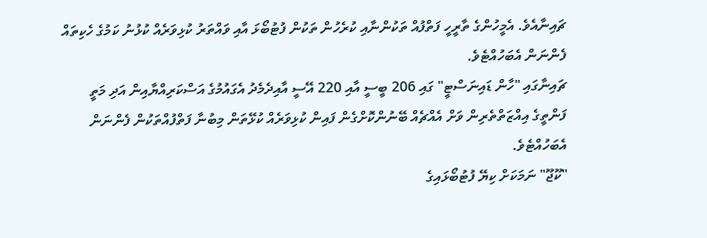ޗައިނާއެވެ. އެމީހުންގެ ތާރީހީ ފަތްފުއް ތަކުންނާއި ކުރެހުން ތަކުން ފުޓުބޯޅަ އާއި ވައްތަރު ކުޅިވަރެއް ކުޅުނު ކަމުގެ ހެކިތައް ފެންނަން އެބަހުއްޓެވެ.
ޗައިނާގައި "ހާން ޑައިނަސްޓީ" ގައި 206 ބީސީ އާއި 220 އޭސީ އާއިދެމެދު އެގައުމުގެ އަސްކަރިއްޔާއިން އަދި މަތީ ފަންތީގެ އިއްޒަތްތެރިން ވަށް އެއްޗެއް ބޭނުންކޮށްގެން ފައިން ކުޅިވަރެއް ކުޅޭތަން މިބުނާ ފަތްފުއްތަކުން ފެންނަން އެބަހުއްޓެވެ.
"ކޫޖޫ" ނަމަކަށް ކިޔޭ ފުޓުބޯޅައިގެ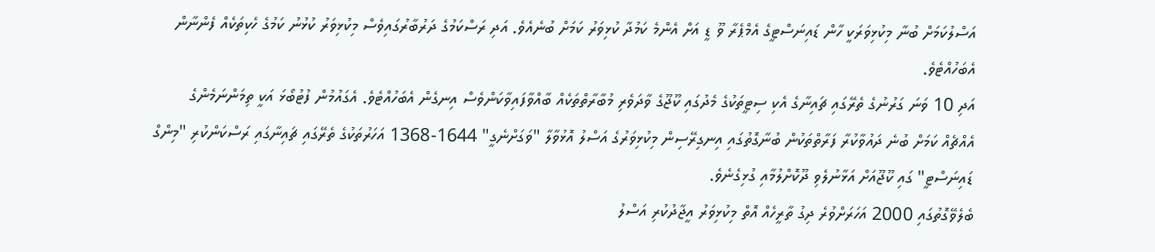އަސްލުކަމަށް ބުނާ މިކުޅިވަރަކީ ހާން ޑައިނަސްޓީގެ އެމްޕެރާ ވޫ ޑީ އަށް އެންމެ ކަމުދާ ކުޅިވަރު ކަމަށް ބުނެއެވެ. އަދި ރަސްކަމުގެ ދަރުބާރުގައިވެސް މިކުޅިވަރު ކުޅުނު ކަމުގެ ހެކިތަކެއް ފެންނާން އެބަހުއްޓެވެ.
އަދި 10 ވަނަ ގަރުނުގެ ތެރޭގައި ޗައިނާގެ އެކި ސިޓީތަކުގެ މެދުގައި ކޫޖޫގެ ވާދަވެރި މުބާރާތްތަކެއް ބާއްވާފައިވާކަންވެސް އިނގެން އެބަހުއްޓެވެ. އެގައުމުން ފުޓުބޯޅަ އަކީ ތިމަންނަމެންގެ އެއްޗެއް ކަމަށް ބުނެ ދައުވާކުރާ ފަރާތްތަކުން ބުނާގޮތުގައި އިނގިރޭސިން މިކުޅިވަރުގެ އަސްލު އޮޅުވާލާ "ވަގަށްނެގީ" 1644-1368 އަހަރުތަކުގެ ތެރޭގައި ޗައިނާގައި ރަސްކަންކުރި "މިންގް ޑައިނަސްޓީ" ގައި ކޫޖޫއަށް އަޅާނުލެވި ދޫކޮށްލުމާއި ގުޅިގެނެވެ.
ބެލެވޭގޮތުގައި 2000 އަހަރަށްވުރެ ދިގު ތާރީހެއް އޮތް މިކުޅިވަރު އީޖާދުކުރި އަސްލު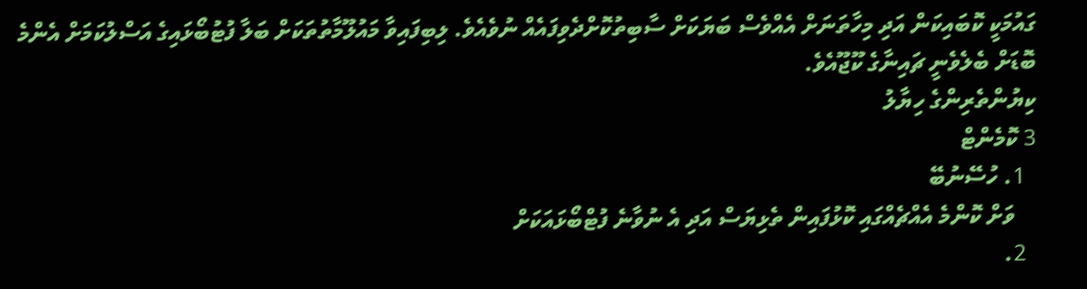ގައުމަކީ ކޮބައިކަން އަދި މިހާތަނަށް އެއްވެސް ބަޔަކަށް ސާބިތުކޮށްދެވިފައެއް ނުވެއެވެ. ލިބިފައިވާ މައުލޫމާތުތަކަށް ބަލާ ފުޓުބޯޅައިގެ އަސްލުކަމަށް އެންމެ ބޮޑަށް ބެލެވެނީ ޗައިނާގެ ކޫޖޫއެވެ.
ކިޔުންތެރިންގެ ހިޔާލު
3 ކޮމެންޓް
  1. ހުސޭނުބޭ
    ވަށް ކޮންމެ އެއްޗެއްގައި ކޮޅުފައިން ތެޅިޔަސް އަދި އެ ނުވާނެ ފުޓްބޯޅައަކަށް
  2.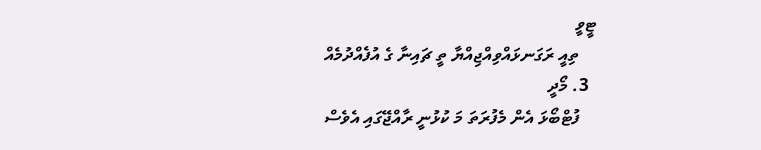ޓީވީ
    ތިއީ ރަގަނޅައްވިއްޖިއްޔާ ތީ ޗައިނާ ގެ އުފެއްދުމެއް
  3. މޯދީ
    ފުޓްބޯޅަ އެން މެފުރަތަ މަ ކުޅުނީ ރާއްޖޭގައި އެވެސް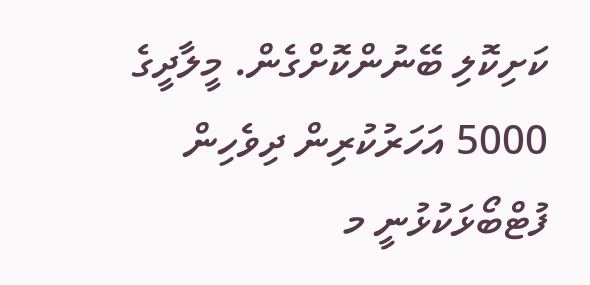ކަށިކޮލި ބޭނުންކޮށްގެން. މީލާދީގެ 5000 އަހަރުކުރިން ދިވެހިން ފުޓްބޯޅަކުޅުނީ މ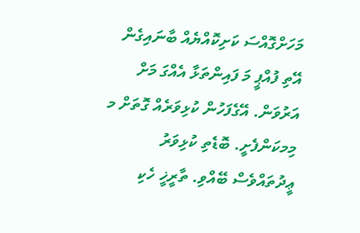މަހަށްގޮއްސަ ކަށިކޮއްޔެއް ބާނައިގެން އޭތި ފުއްޕީ މަ ފައިންތަޅާ އެއްގަ މަށް އަރުވަން. އޭގެފަހުން ކުޅިވަރެއް ގޮތަށް މ މިމކަންފެށީ. ބޮޑެތި ކުޅިވަރު ޢީދުތައްވެސް ބޭއްވި. ތާރީޚީ ހެކި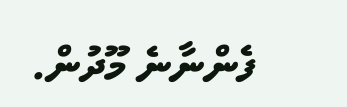ފެންނާނެ މޫދުން.